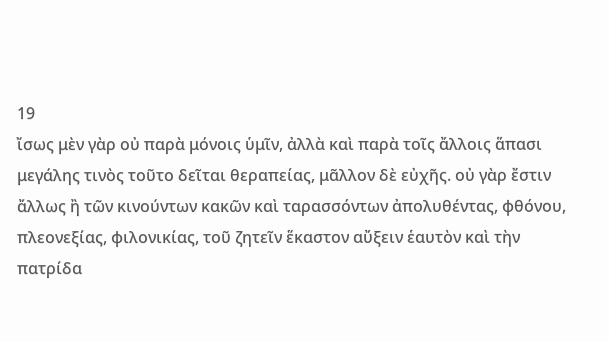19
ἴσως μὲν γὰρ οὐ παρὰ μόνοις ὑμῖν, ἀλλὰ καὶ παρὰ τοῖς ἄλλοις ἅπασι μεγάλης τινὸς τοῦτο δεῖται θεραπείας, μᾶλλον δὲ εὐχῆς. οὐ γὰρ ἔστιν ἄλλως ἢ τῶν κινούντων κακῶν καὶ ταρασσόντων ἀπολυθέντας, φθόνου, πλεονεξίας, φιλονικίας, τοῦ ζητεῖν ἕκαστον αὔξειν ἑαυτὸν καὶ τὴν πατρίδα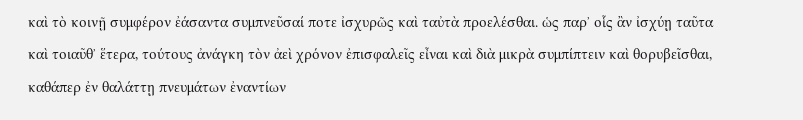καὶ τὸ κοινῇ συμφέρον ἐάσαντα συμπνεῦσαί ποτε ἰσχυρῶς καὶ ταὐτὰ προελέσθαι. ὡς παρʼ οἷς ἂν ἰσχύῃ ταῦτα καὶ τοιαῦθʼ ἕτερα, τούτους ἀνάγκη τὸν ἀεὶ χρόνον ἐπισφαλεῖς εἶναι καὶ διὰ μικρὰ συμπίπτειν καὶ θορυβεῖσθαι, καθάπερ ἐν θαλάττῃ πνευμάτων ἐναντίων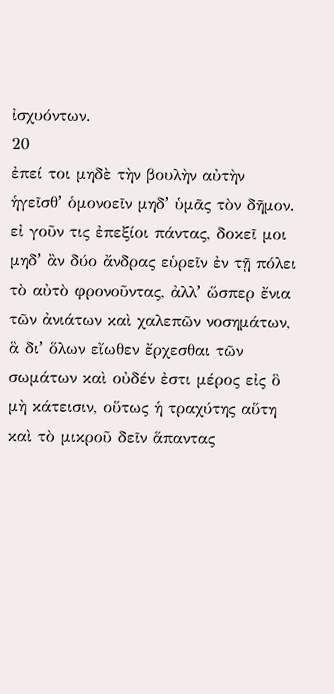ἰσχυόντων.
20
ἐπεί τοι μηδὲ τὴν βουλὴν αὐτὴν ἡγεῖσθʼ ὁμονοεῖν μηδʼ ὑμᾶς τὸν δῆμον. εἰ γοῦν τις ἐπεξίοι πάντας, δοκεῖ μοι μηδʼ ἂν δύο ἄνδρας εὑρεῖν ἐν τῇ πόλει τὸ αὐτὸ φρονοῦντας, ἀλλʼ ὥσπερ ἔνια τῶν ἀνιάτων καὶ χαλεπῶν νοσημάτων, ἃ διʼ ὅλων εἴωθεν ἔρχεσθαι τῶν σωμάτων καὶ οὐδέν ἐστι μέρος εἰς ὃ μὴ κάτεισιν, οὕτως ἡ τραχύτης αὕτη καὶ τὸ μικροῦ δεῖν ἅπαντας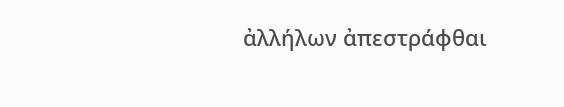ἀλλήλων ἀπεστράφθαι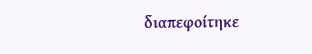διαπεφοίτηκε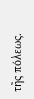τῆς πόλεως.